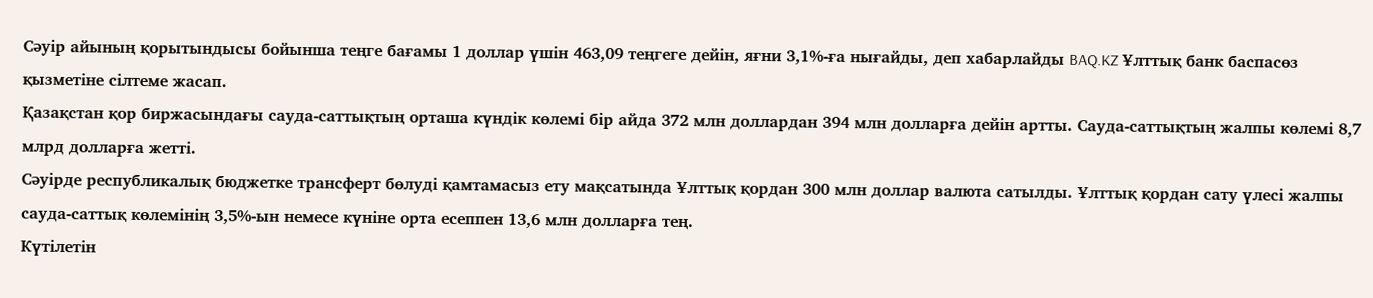Сәуір айының қорытындысы бойынша теңге бағамы 1 доллар үшін 463,09 теңгеге дейін, яғни 3,1%-ға нығайды, деп хабарлайды BAQ.KZ Ұлттық банк баспасөз қызметіне сілтеме жасап.
Қазақстан қор биржасындағы сауда-саттықтың орташа күндік көлемі бір айда 372 млн доллардан 394 млн долларға дейін артты. Сауда-саттықтың жалпы көлемі 8,7 млрд долларға жетті.
Сәуірде республикалық бюджетке трансферт бөлуді қамтамасыз ету мақсатында Ұлттық қордан 300 млн доллар валюта сатылды. Ұлттық қордан сату үлесі жалпы сауда-саттық көлемінің 3,5%-ын немесе күніне орта есеппен 13,6 млн долларға тең.
Күтілетін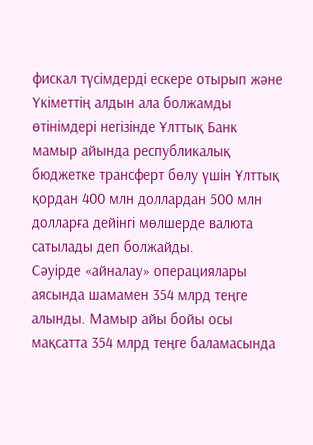фискал түсімдерді ескере отырып және Үкіметтің алдын ала болжамды өтінімдері негізінде Ұлттық Банк мамыр айында республикалық бюджетке трансферт бөлу үшін Ұлттық қордан 400 млн доллардан 500 млн долларға дейінгі мөлшерде валюта сатылады деп болжайды.
Сәуірде «айналау» операциялары аясында шамамен 354 млрд теңге алынды. Мамыр айы бойы осы мақсатта 354 млрд теңге баламасында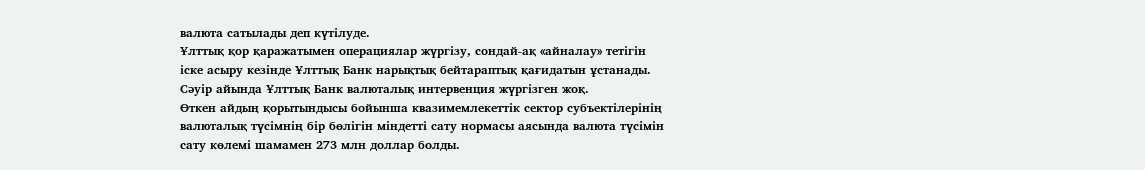валюта сатылады деп күтілуде.
Ұлттық қор қаражатымен операциялар жүргізу, сондай-ақ «айналау» тетігін іске асыру кезінде Ұлттық Банк нарықтық бейтараптық қағидатын ұстанады.
Сәуір айында Ұлттық Банк валюталық интервенция жүргізген жоқ.
Өткен айдың қорытындысы бойынша квазимемлекеттік сектор субъектілерінің валюталық түсімнің бір бөлігін міндетті сату нормасы аясында валюта түсімін сату көлемі шамамен 273 млн доллар болды.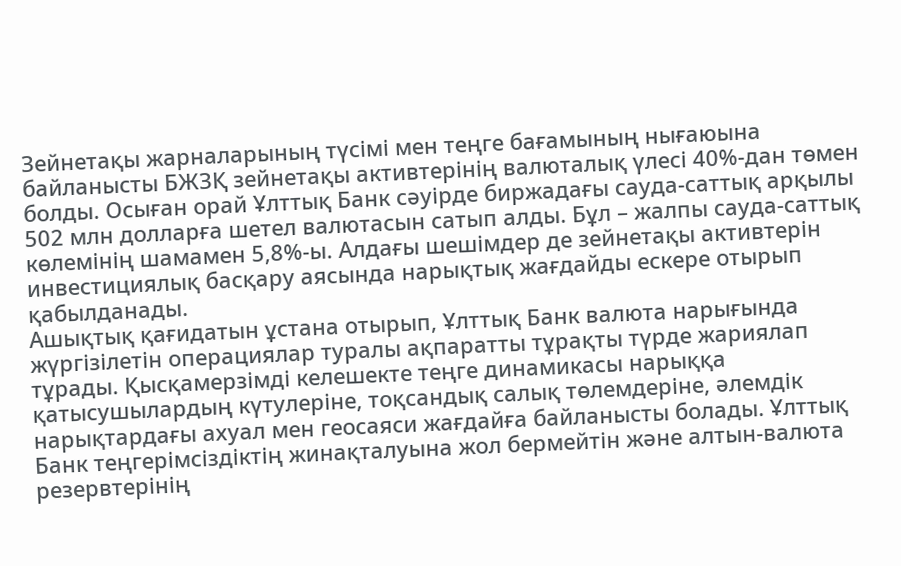Зейнетақы жарналарының түсімі мен теңге бағамының нығаюына байланысты БЖЗҚ зейнетақы активтерінің валюталық үлесі 40%-дан төмен болды. Осыған орай Ұлттық Банк сәуірде биржадағы сауда-саттық арқылы 502 млн долларға шетел валютасын сатып алды. Бұл – жалпы сауда-саттық көлемінің шамамен 5,8%-ы. Алдағы шешімдер де зейнетақы активтерін инвестициялық басқару аясында нарықтық жағдайды ескере отырып қабылданады.
Ашықтық қағидатын ұстана отырып, Ұлттық Банк валюта нарығында жүргізілетін операциялар туралы ақпаратты тұрақты түрде жариялап тұрады. Қысқамерзімді келешекте теңге динамикасы нарыққа қатысушылардың күтулеріне, тоқсандық салық төлемдеріне, әлемдік нарықтардағы ахуал мен геосаяси жағдайға байланысты болады. Ұлттық Банк теңгерімсіздіктің жинақталуына жол бермейтін және алтын-валюта резервтерінің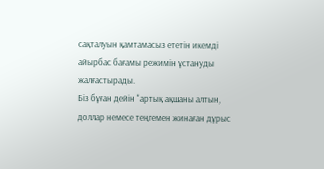сақталуын қамтамасыз ететін икемді айырбас бағамы режимін ұстануды жалғастырады.
Біз бұған дейін "артық ақшаны алтын, доллар немесе теңгемен жинаған дұрыс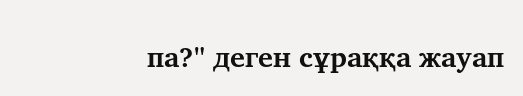па?" деген сұраққа жауап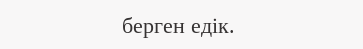берген едік.